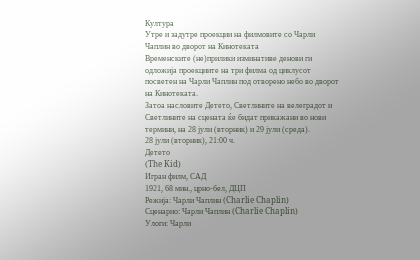Култура
Утре и задутре проекции на филмовите со Чарли Чаплин во дворот на Кинотеката
Временските (не)прилики изминативе денови ги одложија проекциите на три филма од циклусот посветен на Чарли Чаплин под отворено небо во дворот на Кинотеката.
Затоа насловите Детето, Светлините на велеградот и Светлините на сцената ќе бидат прикажани во нови термини, на 28 јули (вторник) и 29 јули (среда).
28 јули (вторник), 21:00 ч.
Детето
(The Kid)
Игран филм, САД
1921, 68 мин., црно-бел, ДЦП
Режија: Чарли Чаплин (Charlie Chaplin)
Сценарио: Чарли Чаплин (Charlie Chaplin)
Улоги: Чарли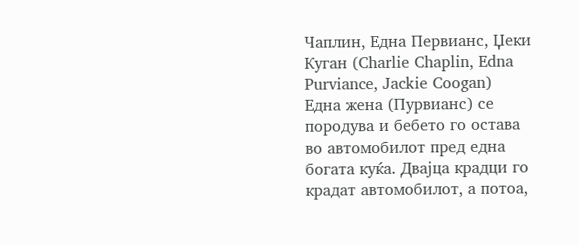Чаплин, Една Первианс, Џеки Куган (Charlie Chaplin, Edna Purviance, Jackie Coogan)
Една жена (Пурвианс) се породува и бебето го остава во автомобилот пред една богата куќа. Двајца крадци го крадат автомобилот, а потоа,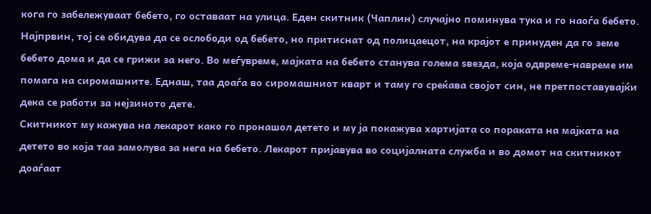кога го забележуваат бебето, го оставаат на улица. Еден скитник (Чаплин) случајно поминува тука и го наоѓа бебето. Најпрвин, тој се обидува да се ослободи од бебето, но притиснат од полицаецот, на крајот е принуден да го земе бебето дома и да се грижи за него. Во меѓувреме, мајката на бебето станува голема ѕвезда, која одвреме-навреме им помага на сиромашните. Еднаш, таа доаѓа во сиромашниот кварт и таму го среќава својот син, не претпоставувајќи дека се работи за нејзиното дете.
Скитникот му кажува на лекарот како го пронашол детето и му ја покажува хартијата со пораката на мајката на детето во која таа замолува за нега на бебето. Лекарот пријавува во социјалната служба и во домот на скитникот доаѓаат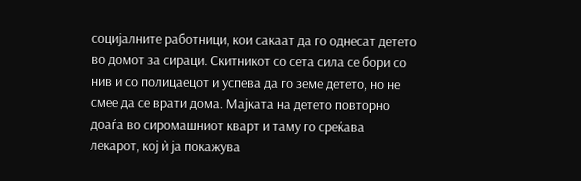социјалните работници, кои сакаат да го однесат детето во домот за сираци. Скитникот со сета сила се бори со нив и со полицаецот и успева да го земе детето, но не смее да се врати дома. Мајката на детето повторно доаѓа во сиромашниот кварт и таму го среќава лекарот, кој ѝ ја покажува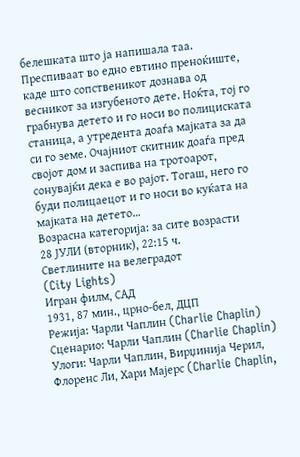белешката што ја напишала таа. Преспиваат во едно евтино преноќиште, каде што сопственикот дознава од весникот за изгубеното дете. Ноќта, тој го грабнува детето и го носи во полициската станица, а утредента доаѓа мајката за да си го земе. Очајниот скитник доаѓа пред својот дом и заспива на тротоарот, сонувајќи дека е во рајот. Тогаш, него го буди полицаецот и го носи во куќата на мајката на детето…
Возрасна категорија: за сите возрасти
28 ЈУЛИ (вторник), 22:15 ч.
Светлините на велеградот
(City Lights)
Игран филм, САД
1931, 87 мин., црно-бел, ДЦП
Режија: Чарли Чаплин (Charlie Chaplin)
Сценарио: Чарли Чаплин (Charlie Chaplin)
Улоги: Чарли Чаплин, Вирџинија Черил, Флоренс Ли, Хари Мајерс (Charlie Chaplin,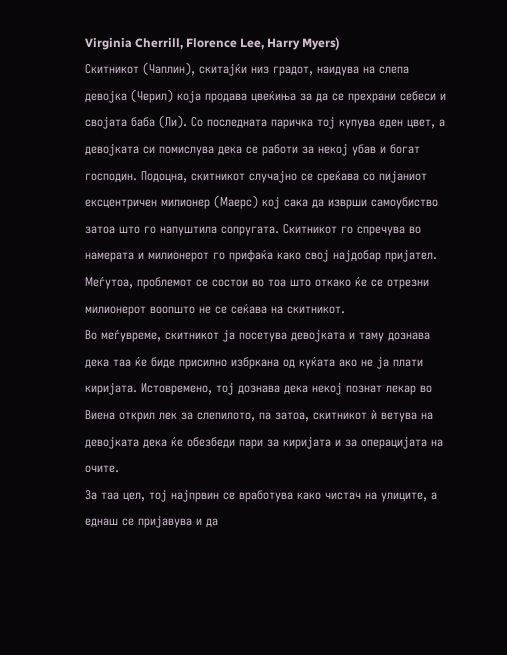Virginia Cherrill, Florence Lee, Harry Myers)
Скитникот (Чаплин), скитајќи низ градот, наидува на слепа девојка (Черил) која продава цвеќиња за да се прехрани себеси и својата баба (Ли). Со последната паричка тој купува еден цвет, а девојката си помислува дека се работи за некој убав и богат господин. Подоцна, скитникот случајно се среќава со пијаниот ексцентричен милионер (Маерс) кој сака да изврши самоубиство затоа што го напуштила сопругата. Скитникот го спречува во намерата и милионерот го прифаќа како свој најдобар пријател. Меѓутоа, проблемот се состои во тоа што откако ќе се отрезни милионерот воопшто не се сеќава на скитникот.
Во меѓувреме, скитникот ја посетува девојката и таму дознава дека таа ќе биде присилно избркана од куќата ако не ја плати киријата. Истовремено, тој дознава дека некој познат лекар во Виена открил лек за слепилото, па затоа, скитникот ѝ ветува на девојката дека ќе обезбеди пари за киријата и за операцијата на очите.
За таа цел, тој најпрвин се вработува како чистач на улиците, а еднаш се пријавува и да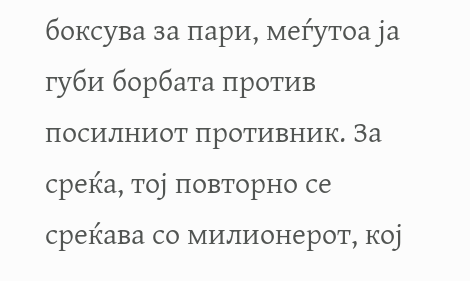боксува за пари, меѓутоа ја губи борбата против посилниот противник. За среќа, тој повторно се среќава со милионерот, кој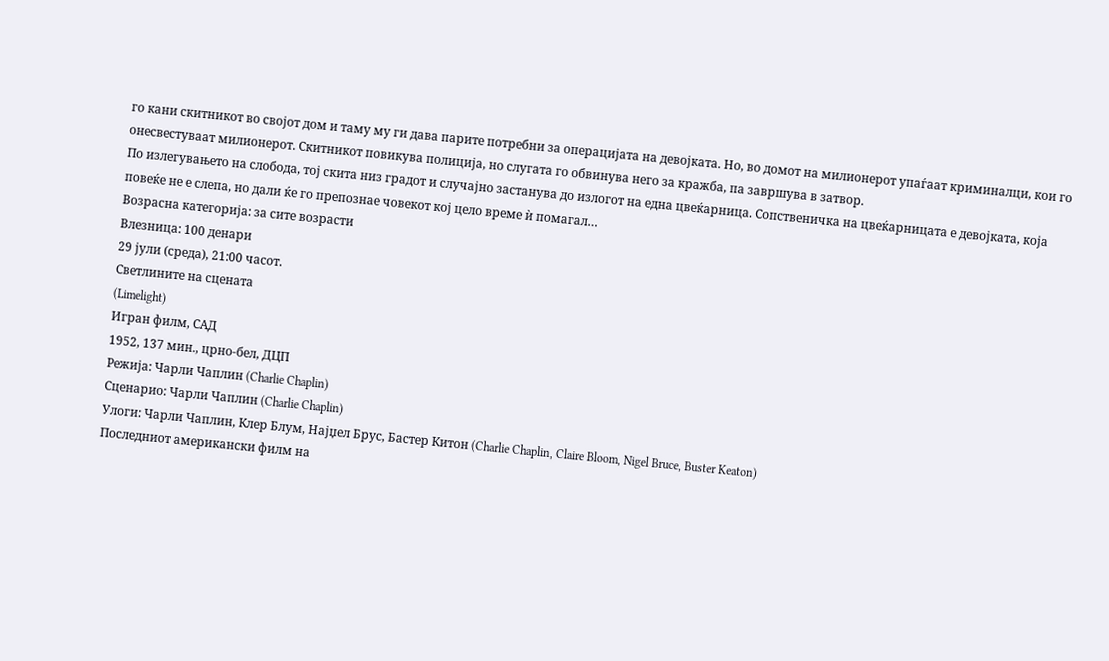го кани скитникот во својот дом и таму му ги дава парите потребни за операцијата на девојката. Но, во домот на милионерот упаѓаат криминалци, кои го онесвестуваат милионерот. Скитникот повикува полиција, но слугата го обвинува него за кражба, па завршува в затвор.
По излегувањето на слобода, тој скита низ градот и случајно застанува до излогот на една цвеќарница. Сопственичка на цвеќарницата е девојката, која повеќе не е слепа, но дали ќе го препознае човекот кој цело време ѝ помагал…
Возрасна категорија: за сите возрасти
Влезница: 100 денари
29 јули (среда), 21:00 часот.
Светлините на сцената
(Limelight)
Игран филм, САД
1952, 137 мин., црно-бел, ДЦП
Режија: Чарли Чаплин (Charlie Chaplin)
Сценарио: Чарли Чаплин (Charlie Chaplin)
Улоги: Чарли Чаплин, Клер Блум, Најџел Брус, Бастер Китон (Charlie Chaplin, Claire Bloom, Nigel Bruce, Buster Keaton)
Последниот американски филм на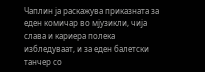Чаплин ја раскажува приказната за еден комичар во мјузикли, чија слава и кариера полека избледуваат, и за еден балетски танчер со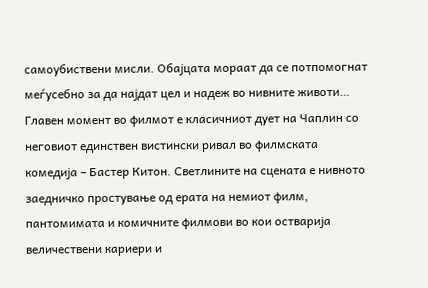самоубиствени мисли. Обајцата мораат да се потпомогнат меѓусебно за да најдат цел и надеж во нивните животи…
Главен момент во филмот е класичниот дует на Чаплин со неговиот единствен вистински ривал во филмската комедија – Бастер Китон. Светлините на сцената е нивното заедничко простување од ерата на немиот филм, пантомимата и комичните филмови во кои остварија величествени кариери и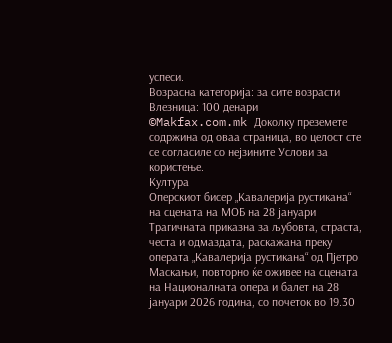успеси.
Возрасна категорија: за сите возрасти
Влезница: 100 денари
©Makfax.com.mk Доколку преземете содржина од оваа страница, во целост сте се согласиле со нејзините Услови за користење.
Култура
Оперскиот бисер „Кавалерија рустикана“ на сцената на МОБ на 28 јануари
Трагичната приказна за љубовта, страста, честа и одмаздата, раскажана преку операта „Кавалерија рустикана“ од Пјетро Маскањи, повторно ќе оживее на сцената на Националната опера и балет на 28 јануари 2026 година, со почеток во 19.30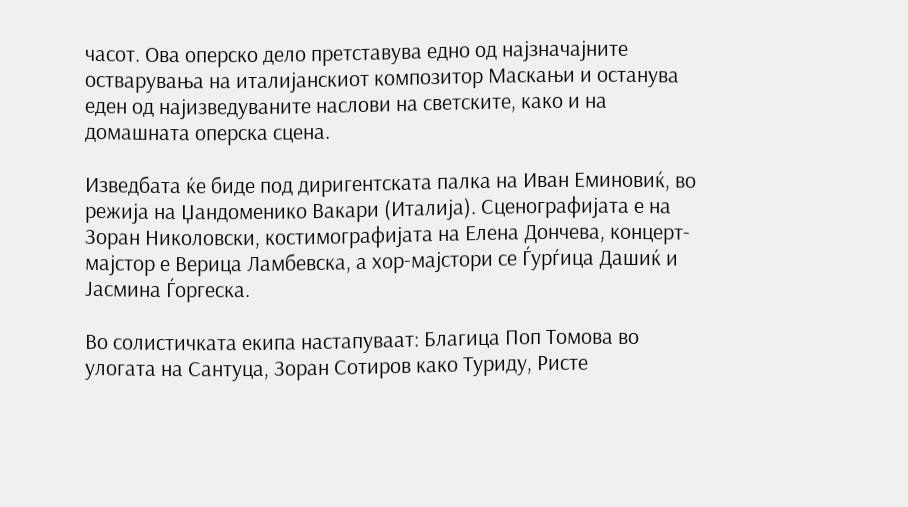часот. Ова оперско дело претставува едно од најзначајните остварувања на италијанскиот композитор Маскањи и останува еден од најизведуваните наслови на светските, како и на домашната оперска сцена.

Изведбата ќе биде под диригентската палка на Иван Еминовиќ, во режија на Џандоменико Вакари (Италија). Сценографијата е на Зоран Николовски, костимографијата на Елена Дончева, концерт-мајстор е Верица Ламбевска, а хор-мајстори се Ѓурѓица Дашиќ и Јасмина Ѓоргеска.

Во солистичката екипа настапуваат: Благица Поп Томова во улогата на Сантуца, Зоран Сотиров како Туриду, Ристе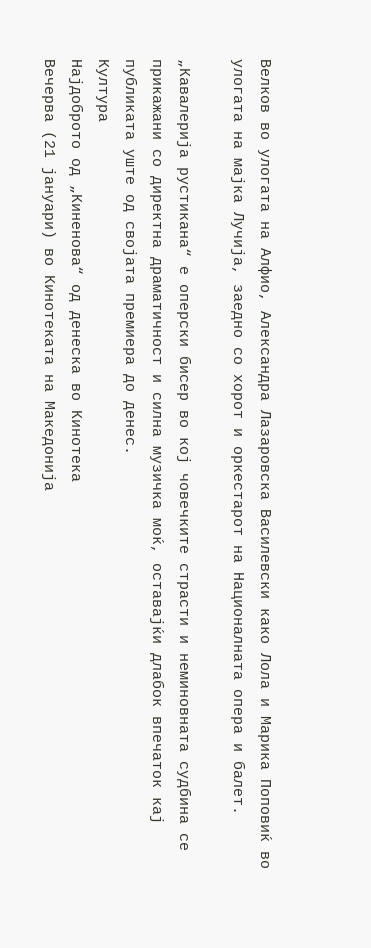Велков во улогата на Алфио, Александра Лазаровска Василевски како Лола и Марика Поповиќ во улогата на мајка Лучија, заедно со хорот и оркестарот на Националната опера и балет.

„Кавалерија рустикана“ е оперски бисер во кој човечките страсти и неминовната судбина се прикажани со директна драматичност и силна музичка моќ, оставајќи длабок впечаток кај публиката уште од својата премиера до денес.
Култура
Најдоброто од „Киненова“ од денеска во Кинотека
Вечерва (21 јануари) во Кинотеката на Македонија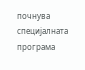почнува специјалната програма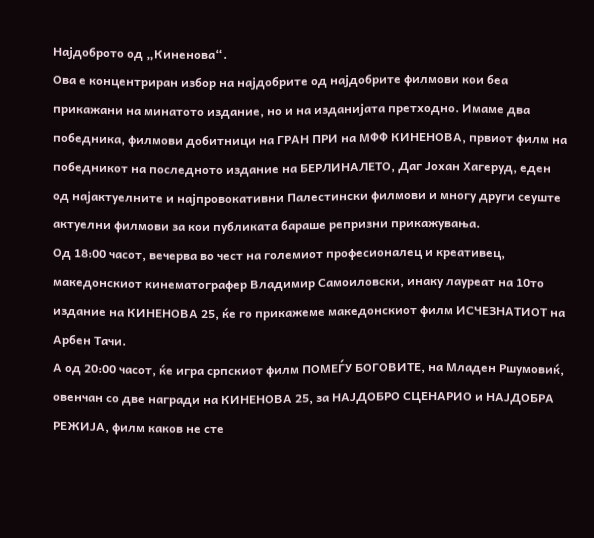Најдоброто од „Киненова“.
Ова е концентриран избор на најдобрите од најдобрите филмови кои беа прикажани на минатото издание, но и на изданијата претходно. Имаме два победника, филмови добитници на ГРАН ПРИ на МФФ КИНЕНОВА, првиот филм на победникот на последното издание на БЕРЛИНАЛЕТО, Даг Јохан Хагеруд, еден од најактуелните и најпровокативни Палестински филмови и многу други сеуште актуелни филмови за кои публиката бараше репризни прикажувања.
Од 18:00 часот, вечерва во чест на големиот професионалец и креативец, македонскиот кинематографер Владимир Самоиловски, инаку лауреат на 10то издание на КИНЕНОВА 25, ќе го прикажеме македонскиот филм ИСЧЕЗНАТИОТ на Арбен Тачи.
А од 20:00 часот, ќе игра српскиот филм ПОМЕЃУ БОГОВИТЕ, на Младен Ршумовиќ, овенчан со две награди на КИНЕНОВА 25, за НАЈДОБРО СЦЕНАРИО и НАЈДОБРА РЕЖИЈА, филм каков не сте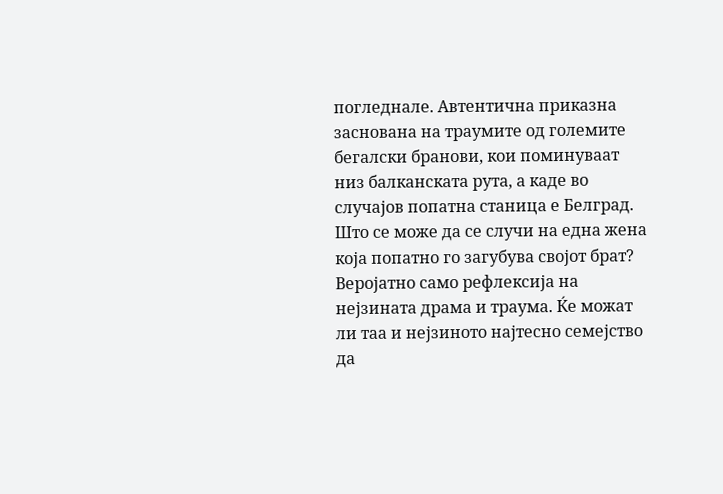погледнале. Автентична приказна заснована на траумите од големите бегалски бранови, кои поминуваат низ балканската рута, а каде во случајов попатна станица е Белград. Што се може да се случи на една жена која попатно го загубува својот брат?
Веројатно само рефлексија на нејзината драма и траума. Ќе можат ли таа и нејзиното најтесно семејство да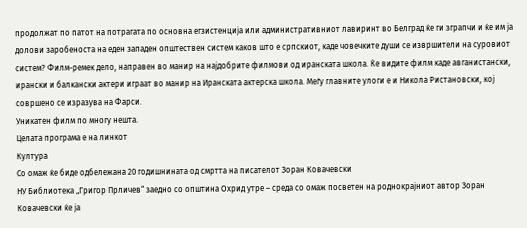продолжат по патот на потрагата по основна егзистенција или административниот лавиринт во Белград ќе ги зграпчи и ќе им ја долови заробеноста на еден западен општествен систем каков што е српскиот, каде човечките души се извршители на суровиот систем? Филм-ремек дело, направен во манир на најдобрите филмови од иранската школа. Ќе видите филм каде авганистански, ирански и балкански актери играат во манир на Иранската актерска школа. Меѓу главните улоги е и Никола Ристановски, кој совршено се изразува на Фарси.
Уникатен филм по многу нешта.
Целата програма е на линкот
Култура
Со омаж ќе биде одбележана 20 годишнината од смртта на писателот Зоран Ковачевски
НУ Библиотека „Григор Прличев“ заедно со општина Охрид утре – среда со омаж посветен на роднокрајниот автор Зоран Ковачевски ќе ја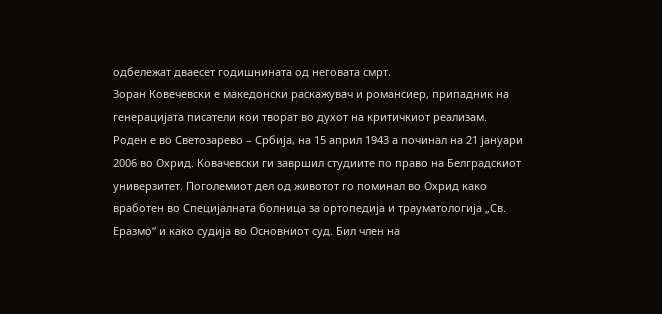одбележат дваесет годишнината од неговата смрт.
Зоран Ковечевски е македонски раскажувач и романсиер, припадник на генерацијата писатели кои творат во духот на критичкиот реализам.
Роден е во Светозарево – Србија, на 15 април 1943 а починал на 21 јануари 2006 во Охрид. Ковачевски ги завршил студиите по право на Белградскиот универзитет. Поголемиот дел од животот го поминал во Охрид како вработен во Специјалната болница за ортопедија и трауматологија „Св. Еразмо“ и како судија во Основниот суд. Бил член на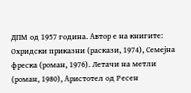ДПМ од 1957 година. Автор е на книгите: Охридски приказни (раскази, 1974), Семејна фреска (роман, 1976). Летачи на метли (роман, 1980), Аристотел од Ресен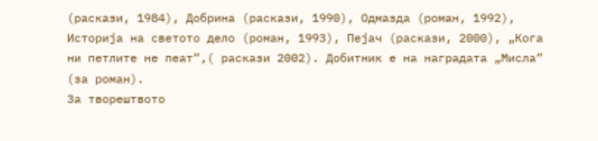(раскази, 1984), Добрина (раскази, 1990), Одмазда (роман, 1992), Историја на светото дело (роман, 1993), Пејач (раскази, 2000), „Кога ни петлите не пеат“,( раскази 2002). Добитник е на наградата „Мисла“ (за роман).
За творештвото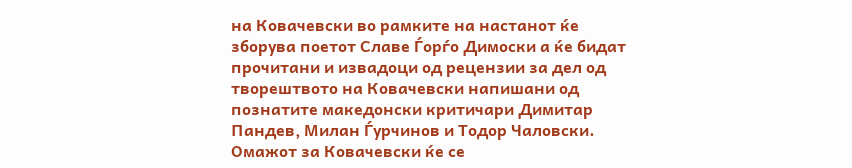на Ковачевски во рамките на настанот ќе зборува поетот Славе Ѓорѓо Димоски а ќе бидат прочитани и извадоци од рецензии за дел од творештвото на Ковачевски напишани од познатите македонски критичари Димитар Пандев, Милан Ѓурчинов и Тодор Чаловски.
Омажот за Ковачевски ќе се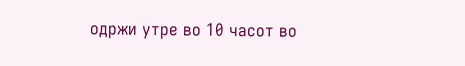одржи утре во 10 часот во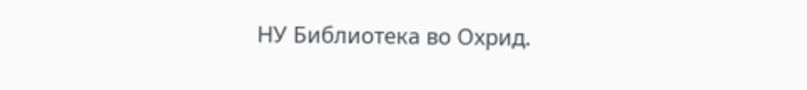НУ Библиотека во Охрид.